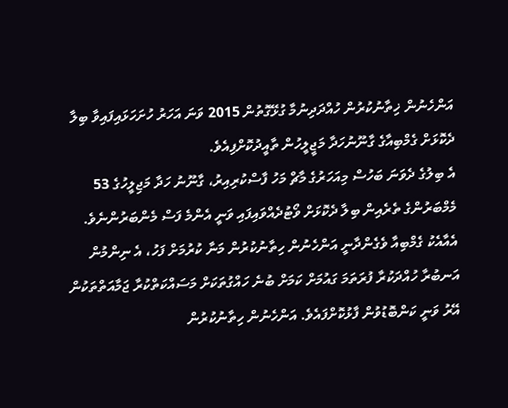އަންހެނުން ޚިތާނުކުރުން ހުއްދަދިނުމާ ގުޅޭގޮތުން 2015 ވަނަ އަހަރު ހުށަހަޅައިފައިވާ ބިލާ ދެކޮޅަށް ގެމްބިއާގެ ގާނޫނުހަދާ މަޖީލީހުން ތާއީދުކޮށްފިއެވެ.
އެ ބިލުގެ ދެވަނަ ބަހުސް މިއަހަރުގެ މާޗް މަހު ފާސްކުރިއިރު، ގާނޫނު ހަދާ މަޖިލީހުގެ 53 މެމްބަރުންގެ ތެރެއިން ބިލާ ދެކޮޅަށް ވޯޓުދެއްވައިފައި ވަނީ އެންމެ ފަސް މެންބަރުންނެވެ.
އެއާއެކު ގެމްބިއާ ވެގެންދާނީ އަންހެނުން ހިތާނުކުރުން މަނާ ކުރުމަށް ފަހު، އެ ނިންމުން އަނބުރާ ހުއްދަކުރާ ފުރަތަމަ ގައުމަށް ކަމަށް ބުނެ ހައްގުތަކަށް މަސައްކަތްކުރާ ޖަމާއަތްތަކުން އޭރު ވަނީ ކަންބޮޑުވުން ފާޅުކޮށްފައެވެ. އަންހެނުން ހިތާނުކުރުން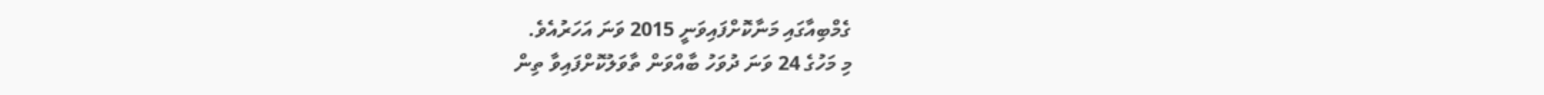ގެމްބިއާގައި މަނާކޮށްފައިވަނީ 2015 ވަނަ އަހަރުއެވެ.
މި މަހުގެ 24 ވަނަ ދުވަހު ބާއްވަން ތާވަލުކޮށްފައިވާ ތިން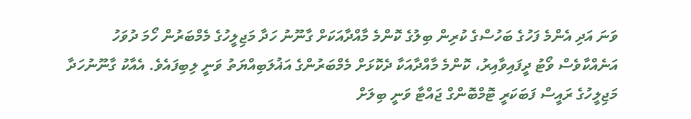ވަނަ އަދި އެންމެ ފަހުގެ ބަހުސްގެ ކުރިން ބިލުގެ ކޮންމެ މާއްދާއަކަށް ގާނޫނު ހަދާ މަޖިލީހުގެ މެމްބަރުން ހޯމަ ދުވަހު އަނެއްކާވެސް ވޯޓު ދީފައިވާއިރު، ކޮންމެ މާއްދާއަކާ ދެކޮޅަށް މެމްބަރުންގެ އަޣުލަބިއްޔަތު ވަނީ ލިބިފައެވެ. އެއާކު ގާނޫނުހަދާ މަޖިލީހުގެ ރައީސް ފަބަކަރީ ޓޮމްބޮންގް ޖައްޓާ ވަނީ ބިލަށް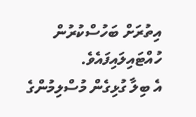އިތުރަށް ބަހުސްކުރުން ހުއްޓައިލައިފައެވެ.
އެ ބިލާ ގުޅިގެން މުސްލިމުންގެ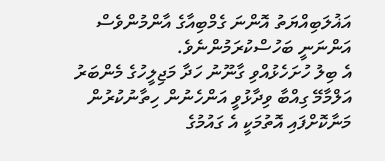އަޣުލަބިއްޔަތު އޮންނަ ގެމްބިއާގެ އާންމުންވެސް އަންނަނީ ބަހުސްކުރަމުންނެވެ.
އެ ބިލު ހުށަހެޅުއްވި ގާނޫނު ހަދާ މަޖިލީހުގެ މެންބަރު އަލްމާމޭ ގިއްބާ ވިދާޅުވީ އަންހެނުން ހިތާނުކުރުން މަނާކޮށްފައި އޮތުމަކީ އެ ގައުމުގެ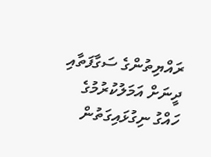ރައްޔިތުންގެ ސަގާފަތާއި ދީނަށް އަމަލުކުރުމުގެ ހައްގު ނިގުޅައިގަތުން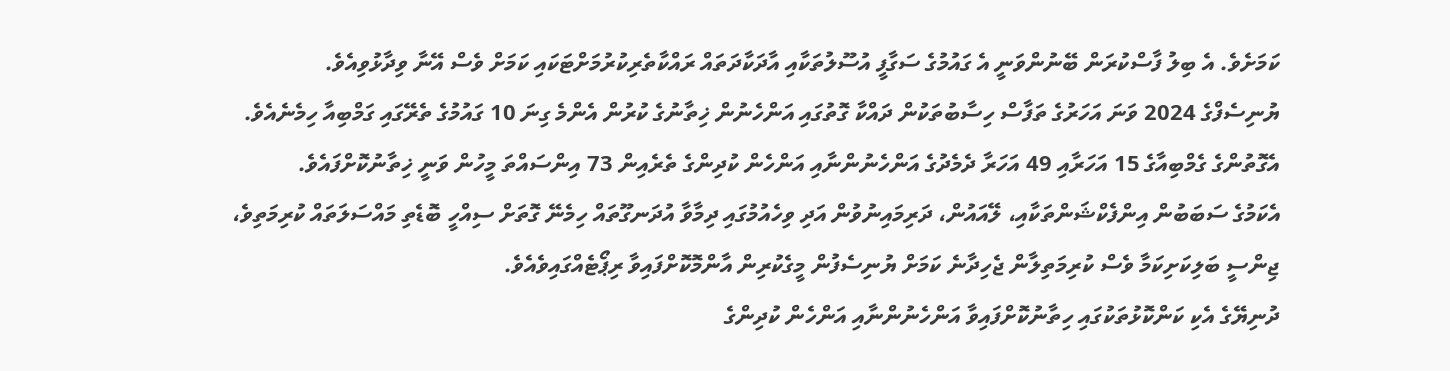ކަމަށެވެ. އެ ބިލު ފާސްކުރަން ބޭނުންވަނީ އެ ގައުމުގެ ސަގާފީ އުސޫލުތަކާއި އާދަކާދަތައް ރައްކާތެރިކުރުމަށްޓަކައި ކަމަށް ވެސް އޭނާ ވިދާޅުވިއެވެ.
ޔުނިސެފްގެ 2024 ވަނަ އަހަރުގެ ތަފާސް ހިސާބުތަކުން ދައްކާ ގޮތުގައި އަންހެނުން ޚިތާނުގެ ކުރުން އެންމެ ގިނަ 10 ގައުމުގެ ތެރޭގައި ގަމްބިއާ ހިމެނެއެވެ. އެގޮތުންގެ ގެމްބިއާގެ 15 އަހަރާއި 49 އަހަރާ ދެމެދުގެ އަންހެނުންނާއި އަންހެން ކުދިންގެ ތެރެއިން 73 އިންސައްތަ މީހުން ވަނީ ޚިތާނުކޮށްފައެވެ.
އެކަމުގެ ސަބަބުން އިންފެކްޝަންތަކާއި، ލޭއައުން، ދަރިމައިނުވުން އަދި ވިހެއުމުގައި ދިމާވާ އުދަނގޫތައް ހިމެނޭ ގޮތަށް ސިއްހީ ބޮޑެތި މައްސަލަތައް ކުރިމަތިވެ، ޖިންސީ ބަލިކަށިކަމާ ވެސް ކުރިމަތިލާން ޖެހިދާނެ ކަމަށް ޔުނިސެފުން މީގެކުރިން އާންމޮކޮށްފައިވާ ރިޕޯޓެއްގައިވެއެވެ.
ދުނިޔޭގެ އެކި ކަންކޮޅުތަކުގައި ހިތާނުކޮށްފައިވާ އަންހެނުންނާއި އަންހެން ކުދިންގެ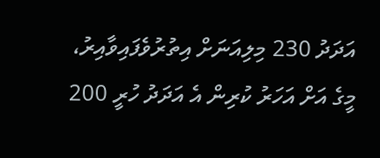އަދަދު 230 މިލިއަނަށް އިތުރުވެފައިވާއިރު، މީގެ އަށް އަހަރު ކުރިން އެ އަދަދު ހުރީ 200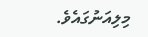މިލިއަނުގައެވެ.